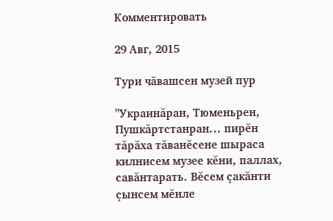Комментировать

29 Авг, 2015

Тури чăвашсен музей пур

"Украинăран, Тюменьрен, Пушкăртстанран... пирĕн тăрăха тăванĕсене шыраса килнисем музее кĕни, паллах, савăнтарать. Вĕсем çакăнти çынсем мĕнле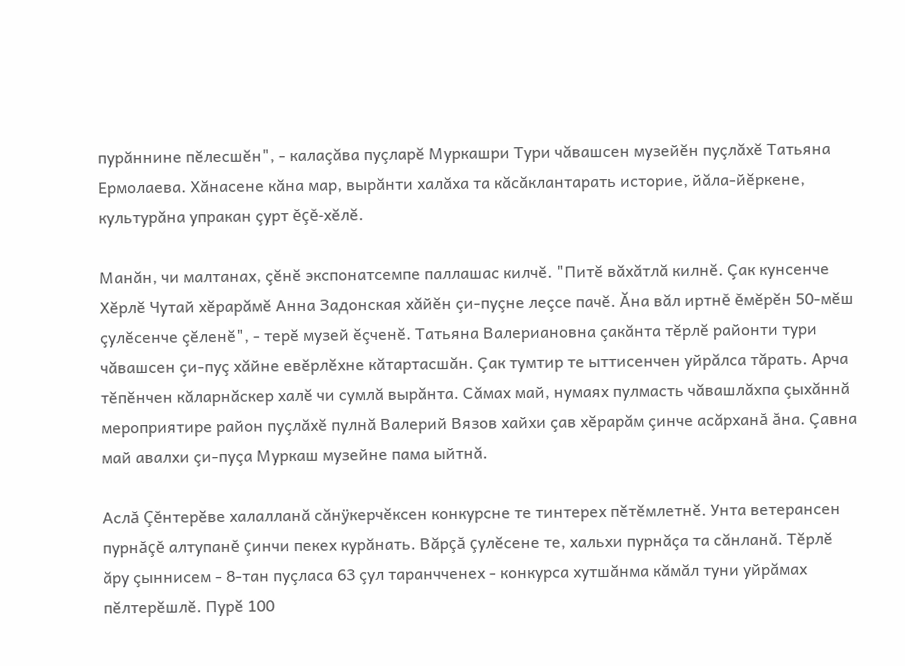пурăннине пĕлесшĕн", - калаçăва пуçларĕ Муркашри Тури чăвашсен музейĕн пуçлăхĕ Татьяна Ермолаева. Хăнасене кăна мар, вырăнти халăха та кăсăклантарать историе, йăла-йĕркене, культурăна упракан çурт ĕçĕ-хĕлĕ.

Манăн, чи малтанах, çĕнĕ экспонатсемпе паллашас килчĕ. "Питĕ вăхăтлă килнĕ. Çак кунсенче Хĕрлĕ Чутай хĕрарăмĕ Анна Задонская хăйĕн çи-пуçне леçсе пачĕ. Ăна вăл иртнĕ ĕмĕрĕн 50-мĕш çулĕсенче çĕленĕ", - терĕ музей ĕçченĕ. Татьяна Валериановна çакăнта тĕрлĕ районти тури чăвашсен çи-пуç хăйне евĕрлĕхне кăтартасшăн. Çак тумтир те ыттисенчен уйрăлса тăрать. Арча тĕпĕнчен кăларнăскер халĕ чи сумлă вырăнта. Сăмах май, нумаях пулмасть чăвашлăхпа çыхăннă мероприятире район пуçлăхĕ пулнă Валерий Вязов хайхи çав хĕрарăм çинче асăрханă ăна. Çавна май авалхи çи-пуçа Муркаш музейне пама ыйтнă.

Аслă Çĕнтерĕве халалланă сăнÿкерчĕксен конкурсне те тинтерех пĕтĕмлетнĕ. Унта ветерансен пурнăçĕ алтупанĕ çинчи пекех курăнать. Вăрçă çулĕсене те, хальхи пурнăçа та сăнланă. Тĕрлĕ ăру çыннисем - 8-тан пуçласа 63 çул таранчченех - конкурса хутшăнма кăмăл туни уйрăмах пĕлтерĕшлĕ. Пурĕ 100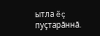ытла ĕç пуçтарăннă.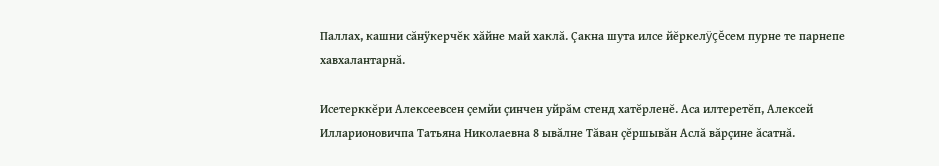Паллах, кашни сăнÿкерчĕк хăйне май хаклă. Çакна шута илсе йĕркелÿçĕсем пурне те парнепе хавхалантарнă.

Исетерккĕри Алексеевсен çемйи çинчен уйрăм стенд хатĕрленĕ. Аса илтеретĕп, Алексей Илларионовичпа Татьяна Николаевна 8 ывăлне Тăван çĕршывăн Аслă вăрçине ăсатнă.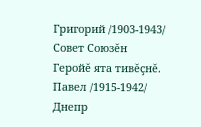Григорий /1903-1943/ Совет Союзĕн Геройĕ ята тивĕçнĕ. Павел /1915-1942/ Днепр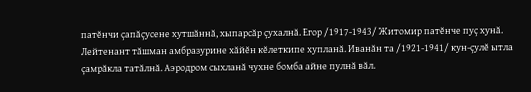патĕнчи çапăçусене хутшăннă, хыпарсăр çухалнă. Егор /1917-1943/ Житомир патĕнче пуç хунă. Лейтенант тăшман амбразурине хăйĕн кĕлеткипе хупланă. Иванăн та /1921-1941/ кун-çулĕ ытла çамрăкла татăлнă. Аэродром сыхланă чухне бомба айне пулнă вăл.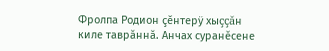Фролпа Родион çĕнтерÿ хыççăн киле таврăннă. Анчах суранĕсене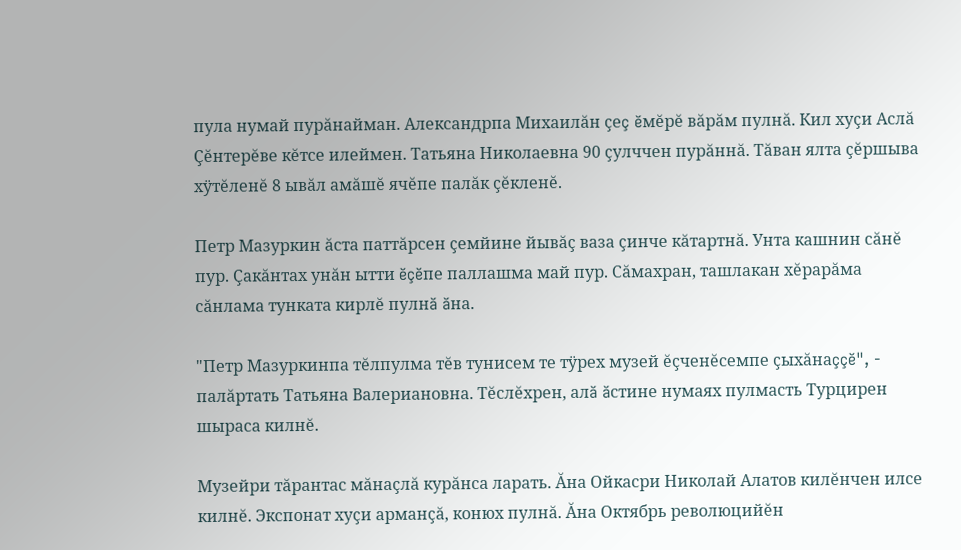пула нумай пурăнайман. Александрпа Михаилăн çеç ĕмĕрĕ вăрăм пулнă. Кил хуçи Аслă Çĕнтерĕве кĕтсе илеймен. Татьяна Николаевна 90 çулччен пурăннă. Тăван ялта çĕршыва хÿтĕленĕ 8 ывăл амăшĕ ячĕпе палăк çĕкленĕ.

Петр Мазуркин ăста паттăрсен çемйине йывăç ваза çинче кăтартнă. Унта кашнин сăнĕ пур. Çакăнтах унăн ытти ĕçĕпе паллашма май пур. Сăмахран, ташлакан хĕрарăма сăнлама тунката кирлĕ пулнă ăна.

"Петр Мазуркинпа тĕлпулма тĕв тунисем те тÿрех музей ĕçченĕсемпе çыхăнаççĕ", - палăртать Татьяна Валериановна. Тĕслĕхрен, алă ăстине нумаях пулмасть Турцирен шыраса килнĕ.

Музейри тăрантас мăнаçлă курăнса ларать. Ăна Ойкасри Николай Алатов килĕнчен илсе килнĕ. Экспонат хуçи арманçă, конюх пулнă. Ăна Октябрь революцийĕн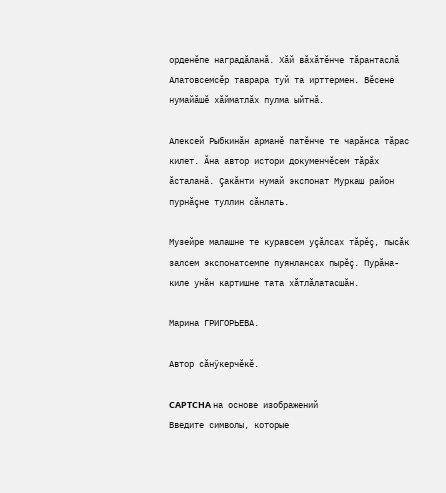орденĕпе наградăланă. Хăй вăхăтĕнче тăрантаслă Алатовсемсĕр таврара туй та ирттермен. Вĕсене нумайăшĕ хăйматлăх пулма ыйтнă.

Алексей Рыбкинăн арманĕ патĕнче те чарăнса тăрас килет. Ăна автор истори докуменчĕсем тăрăх ăсталанă. Çакăнти нумай экспонат Муркаш район пурнăçне туллин сăнлать.

Музейре малашне те куравсем уçăлсах тăрĕç, пысăк залсем экспонатсемпе пуянлансах пырĕç. Пурăна-киле унăн картишне тата хăтлăлатасшăн.

Марина ГРИГОРЬЕВА.

Автор сăнÿкерчĕкĕ.

CAPTCHA на основе изображений
Введите символы, которые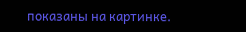показаны на картинке.